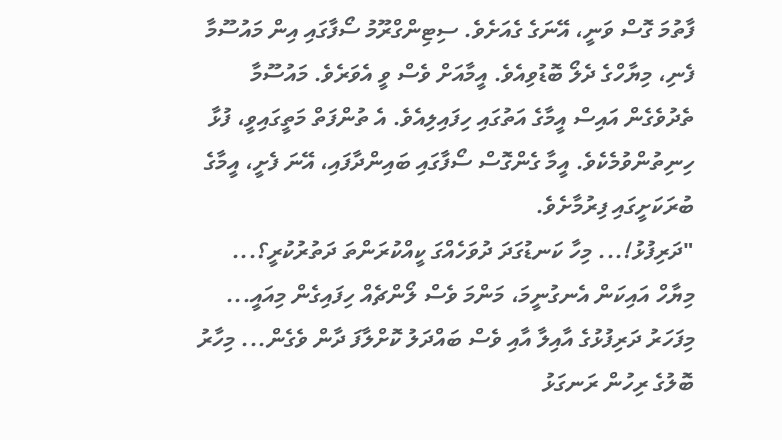ފާތުމަ ގޮސް ވަނީ، އޭނަގެ ގެއަށެވެ. ސިޓިންގްރޫމު ސޯފާގައި އިން މައުސޫމާ ފެނި، މިޔާހްގެ ދެލޯ ބޮޑުވިއެވެ. އީމާއަށް ވެސް ވީ އެވަރެވެ. މައުސޫމާ ތެދުވެގެން އައިސް އީމާގެ އަތުގައި ހިފައިލިއެވެ. އެ ތުންފަތް މަތީގައިވީ، ފުޅާ ހިނިތުންވުމެކެވެ. އީމާ ގެންގޮސް ސޯފާގައި ބައިންދާފައި، އޭނަ ފެށީ، އީމާގެ ބުރަކަށީގައި ފިރުމާށެވެ.
"ދަރިފުޅު!... މިހާ ކަނޑުގަދަ ދުވަހެއްގަ ކީއްކުރަންތަ ދަތުރުކުރީ؟... މިޔާހް އައިކަން އެނގުނީމަ، މަންމަ ވެސް ލޯންޗެއް ހިފައިގެން މިއައީ... މިފަހަރު ދަރިފުޅުގެ އާއިލާ އާއި ވެސް ބައްދަލު ކޮށްލާފަ ދާން ވެގެން... މިހާރު ބޮލުގެ ރިހުން ރަނގަޅު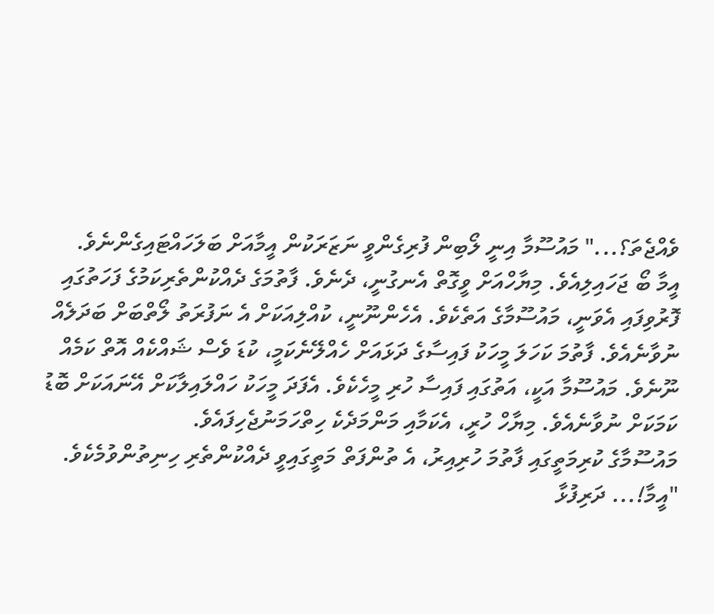ވެއްޖެތަ؟..." މައުސޫމާ އިނީ ލޯބިން ފުރިގެންވީ ނަޒަރަކުން އީމާއަށް ބަލަހައްޓައިގެންނެވެ.
އީމާ ބޯ ޖަހައިލިއެވެ. މިޔާހްއަށް ވީގޮތް އެނގުނީ، ދެނެވެ. ފާތުމަގެ ދެއްކުންތެރިކަމުގެ ފަހަތުގައި ފޮރުވިފައި އެވަނީ، މައުސޫމާގެ އަތެކެވެ. އެހެންނޫނީ، ކުއްލިއަކަށް އެ ނަފުރަތު ލޯތްބަށް ބަދަލެއް ނުވާނެއެވެ. ފާތުމަ ކަހަލަ މީހަކު ފައިސާގެ ދަޅައަށް ހެއްލޭނެކަމީ، ކުޑަ ވެސް ޝައްކެއް އޮތް ކަމެއް ނޫނެވެ. މައުސޫމާ އަކީ، އަތުގައި ފައިސާ ހުރި މީހެކެވެ. އެފަދަ މީހަކު ހައްލައިލާކަށް އޭނައަކަށް ބޮޑު ކަމަކަށް ނުވާނެއެވެ. މިޔާހް ހުރީ، އެކަމާއި މަންމަދެކެ ހިތްހަމަނުޖެހިފައެވެ.
މައުސޫމާގެ ކުރިމަތީގައި ފާތުމަ ހުރިއިރު، އެ ތުންފަތް މަތީގައިވީ ދެއްކުންތެރި ހިނިތުންވުމެކެވެ.
"އީމާ!... ދަރިފުޅާ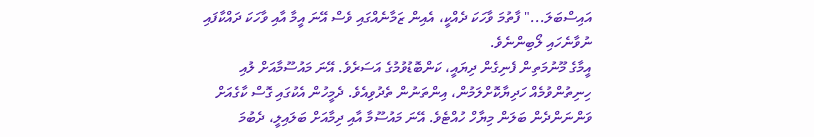އައިސްބަލަ..." ފާތުމަ ވާހަކަ ދެއްކީ، އެއިން ޒަމާނެއްގައި ވެސް އޭނަ އީމާ އާއި ވާހަކަ ދައްކާފައި ނުވާނެހައި ލޯބިންނެވެ.
އީމާގެ މޫނުމަތިން ފެނިގެން ދިޔައީ، ކަންބޮޑުވުމުގެ އަސަރެވެ. އޭނަ މައުސޫމާއަށް ލުއި ހިނިތުންވުމެއް ހަދިޔާކޮށްލަމުން، އިންތަނުން ތެދުވިއެވެ. ދެމީހުން އެކުގައި ގޮސް ކާގެއަށް ވަންނަންދެން ބަލަން މިޔާހް ހުއްޓެވެ. އޭނަ މައުސޫމާ އާއި ދިމާއަށް ބަލައިލީ، ދެބުމަ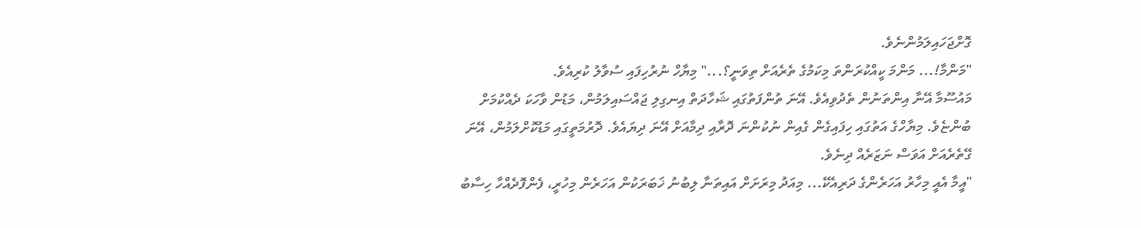ގޮށްޖަހައިލަމުންނެވެ.
"މަންމާ!... މަންމަ ކީއްކުރަންތަ މިކަމުގެ ތެރެއަށް ތިވަނީ؟..." މިޔާހް ނުރުހިފައި ސުވާލު ކުރިއެވެ.
މައުސޫމާ އޭނާ އިންތަނުން ތެދުވިއެވެ. އޭނަ ތުންފަތުގައި ޝަހާދަތް އިނގިލި ޖައްސައިލަމުން، މަޑުން ވާހަކަ ދެއްކުމަށް ބުންޏެވެ. މިޔާހްގެ އަތުގައި ހިފައިގެން ގެއިން ނުކުންނަ ދޮރާއި ދިމާއަށް އޭނަ ދިޔައެވެ. ދޮރުމަތީގައި މަޑުކޮށްލަމުން، އޭނަ ގޭތެރެއަށް އަވަސް ނަޒަރެއް ދިނެވެ.
"އީމާ އެއީ މިހާރު އަހަރެންގެ ދަރިއެކޭ... މިއަދު މިރަށަށް އައިތަނާ ލިބުނު ޚަބަރަކުން އަހަރެން މިހުރީ، ފެންފޮދެއްހާ ހިސާބު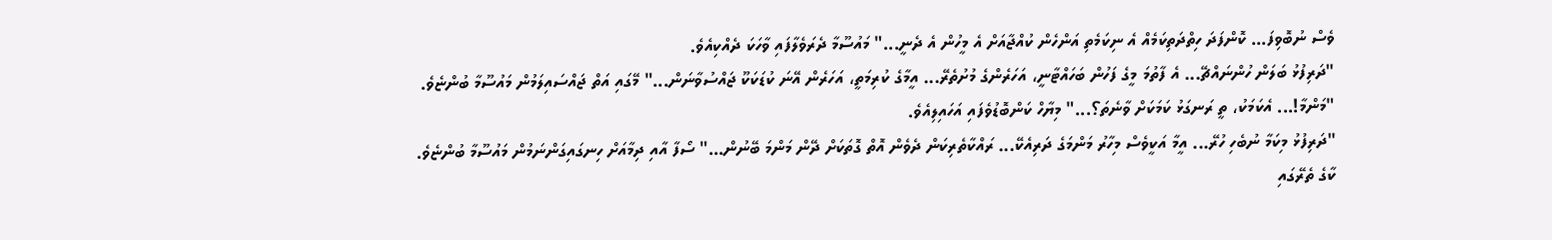ވެސް ނުބޮވިފަ... ކޮންފަދަ ހިތްދަތިކަމެއް އެ ނިކަމެތި އަންހެން ކުއްޖާއަށް އެ މީހުން އެ ދެނީ..." މައުސޫމާ ދެރަވެލާފައި ވާހަކަ ދެއްކިއެވެ.
"ދަރިފުޅު ބަލަން ހުންނައްޗޭ... އެ ފާތުމަ މީގެ ފަހުން ބަހައްޓާނީ، އަހަރެންގެ މުށުތެރޭ... އީމާގެ ކުރިމަތީ، އަހަރެން އޭނަ ކުޑަކަކޫ ޖައްސުވާނަން..." މޭގައި އަތް ޖައްސައިލަމުން މައުސޫމާ ބުންޏެވެ.
"މަންމާ!... އެކަމަކު، ތީ ރަނގަޅު ކަމަކަށް ވާނެތަ؟..." މިޔާހް ކަންބޮޑުވެފައި އަހައިލިއެވެ.
"ދަރިފުޅު މިކަމާ ނުބެހި ހުރޭ... އީމާ އަކީވެސް މިހާރު މަންމަގެ ދަރިއެކޭ... ރައްކާތެރިކަން ދެވެން އޮތް ގޮތަކަށް ދޭން މަންމަ ބޭނުން..." ސޯފާ އާއި ދިމާއަށް ހިނގައިގަންނަމުން މައުސޫމާ ބުންޏެވެ.
ކާގެ ތެރޭގައި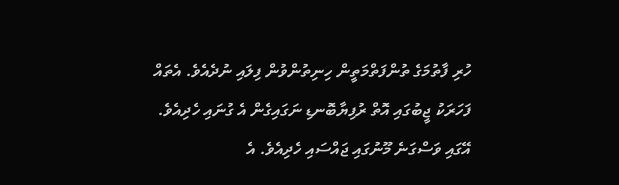ހުރި ފާތުމަގެ ތުންފަތްމަތީން ހިނިތުންވުން ފިލައި ނުދެއެވެ. އެތައް ފަހަރަކު ޖީބުގައި އޮތް ރުފިޔާބޮނޑި ނަގައިގެން އެ ގުނައި ހެދިއެވެ. އޭގައި ވަސްގަނެ މޫނުގައި ޖައްސައި ހެދިއެވެ. އެ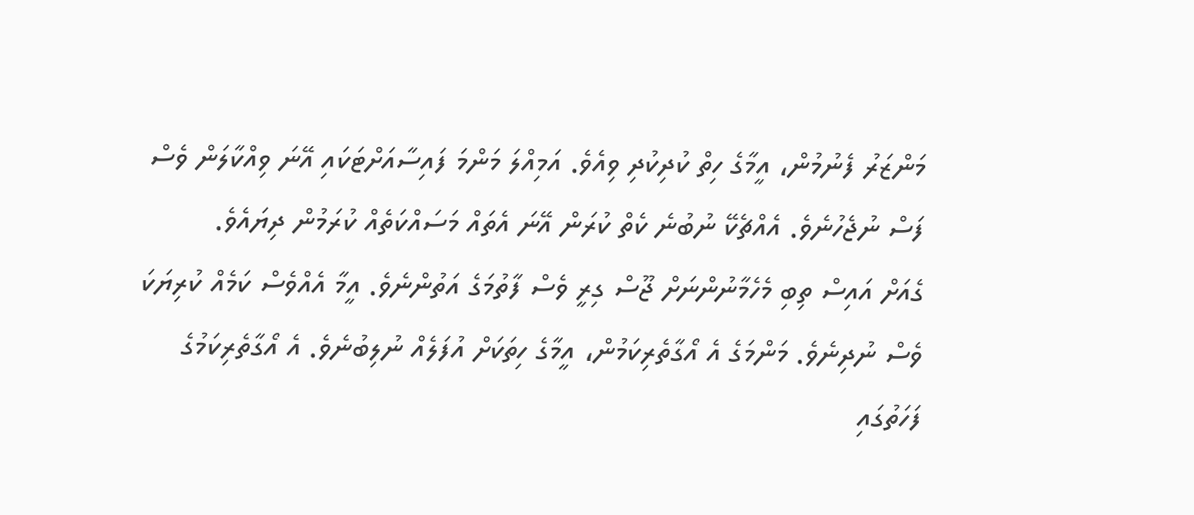މަންޒަރު ފެނުމުން، އީމާގެ ހިތް ކުދިކުދި ވިއެވެ. އަމިއްލަ މަންމަ ފައިސާއަށްޓަކައި އޭނަ ވިއްކާލަން ވެސް ފަސް ނުޖެހުނެވެ. އެއްޗެކޭ ނުބުނެ ކެތް ކުރަން އޭނަ އެތައް މަސައްކަތެއް ކުރަމުން ދިޔައެވެ.
ގެއަށް އައިސް ތިބި މެހެމާނުންނަށް ޖޫސް ގިރީ ވެސް ފާތުމަގެ އަތުންނެވެ. އީމާ އެއްވެސް ކަމެއް ކުރިޔަކަ ވެސް ނުދިނެވެ. މަންމަގެ އެ އޯގާތެރިކަމުން، އީމާގެ ހިތަކަށް އުފަލެއް ނުލިބުނެވެ. އެ އޯގާތެރިކަމުގެ ފަހަތުގައި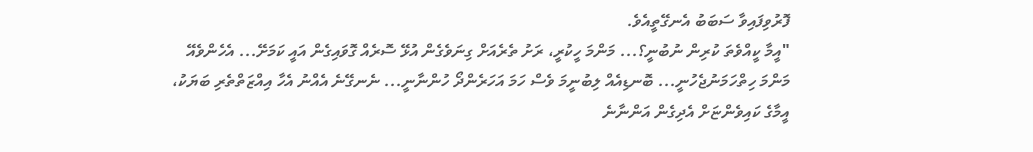ފޮރުވިފައިވާ ސަބަބު އެނގޭތީއެވެ.
"އީމާ ކީއްވެތަ ކުރިން ނުބުނީ؟... މަންމަ ހީކުރީ، ރަށު ތެރެއަށް ގިނަވެގެން އުޅޭ ސޮރެއް ގޮވައިގެން އައީ ކަމަށޭ... އެހެންވެއޭ މަންމަ ހިތްހަމަނުޖެހުނީ... ބޮނޑިއެއް ލިބުނީމަ ވެސް ހަމަ އަހަރެންދޯ ހުންނާނީ... ނެނގޭނެ އެއްނު އެހާ އިއްޒަތްތެރި ބަޔަކު، އީމާގެ ކައިވެންޏަށް އެދިގެން އަންނާނެ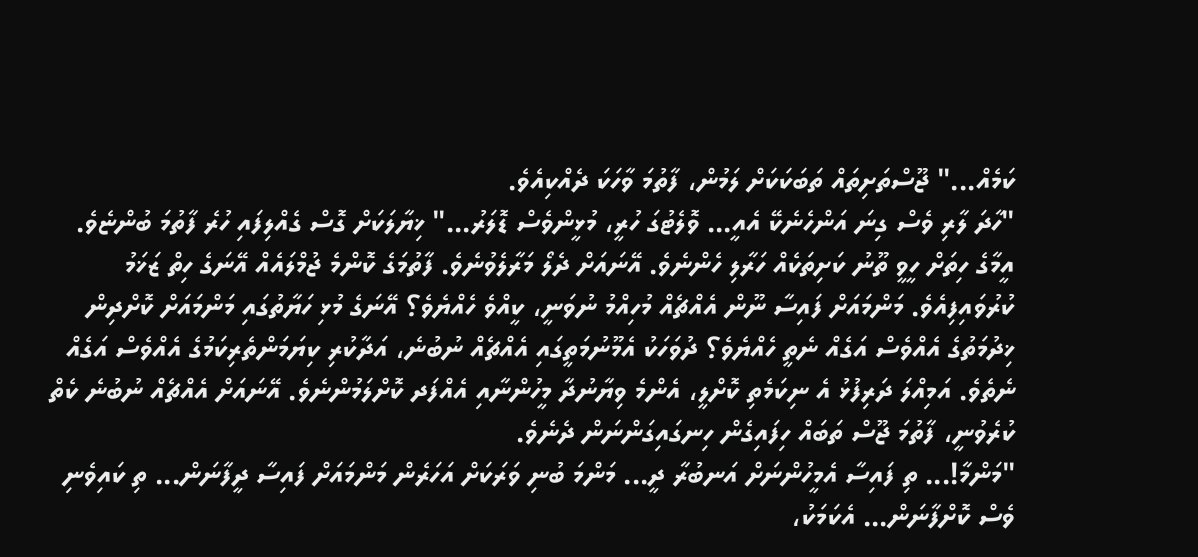ކަމެއް..." ޖޫސްތަށިތައް ތަބަކަކަށް ލަމުން، ފާތުމަ ވާހަކަ ދެއްކިއެވެ.
"ހާދަ ލާރި ވެސް ގިނަ އަންހެނެކޭ އެއީ... ވޮލެޓުގަ ހުރީ، މުޅީންވެސް ޑޮލަރު..." ޚިޔާލަކަށް ގޮސް ގެއްލިފައި ހުރެ ފާތުމަ ބުންޏެވެ.
އީމާގެ ހިތަށް ހީވީ ތޫނު ކަށިތަކެއް ހަރާލި ހެންނެވެ. އޭނައަށް ދެލޯ މަރާލެވުނެވެ. ފާތުމަގެ ކޮންމެ ޖުމްލައެއް އޭނަގެ ހިތް ޒަޚަމު ކުރުވައިފިއެވެ. މަންމައަށް ފައިސާ ނޫން އެއްޗެއް މުހިއްމު ނުވަނީ، ކީއްވެ ހެއްޔެވެ؟ އޭނަގެ މުޅި ހަޔާތުގައި މަންމައަށް ކޮށްދިން ޚިދުމަތުގެ އެއްވެސް އަގެއް ނެތީ ހެއްޔެވެ؟ ދުވަހަކު އެމޫނުމަތީގައި އެއްޗެއް ނުބުނެ، އަދާކުރި ކިޔަމަންތެރިކަމުގެ އެއްވެސް އަގެއް ނެތެވެ. އަމިއްލަ ދަރިފުޅު އެ ނިކަމެތި ކޮށްލީ، އެންމެ ވިޔާނުދާ މީހުންނާއި އެއްފަދ ކޮށްލަމުންނެވެ. އޭނައަށް އެއްޗެއް ނުބުނެ ކެތް ކުރެވުނީ، ފާތުމަ ޖޫސް ތަބައް ހިފައިގެން ހިނގައިގަންނަން ދެނެވެ.
"މަންމާ!... ތި ފައިސާ އެމީހުންނަށް އަނބުރާ ދީ... މަންމަ ބުނި ވަރަކަށް އަހަރެން މަންމައަށް ފައިސާ ދީފާނަން... ތި ކައިވެނި ވެސް ކޮށްފާނަން... އެކަމަކު،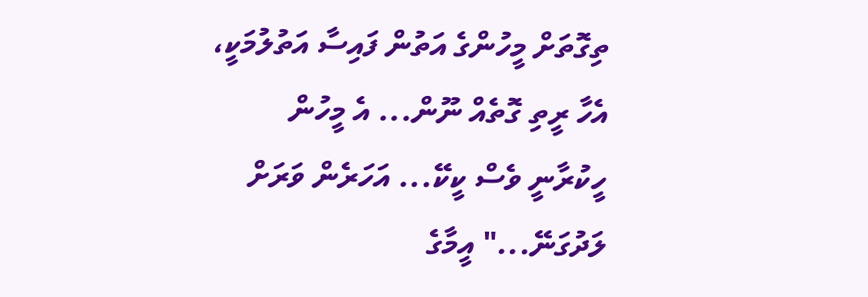ތިގޮތަށް މީހުންގެ އަތުން ފައިސާ އަތުލުމަކީ، އެހާ ރީތި ގޮތެއް ނޫން... އެ މީހުން ހީކުރާނީ ވެސް ކީކޭ... އަހަރެން ވަރަށް ލަދުގަނޭ..." އީމާގެ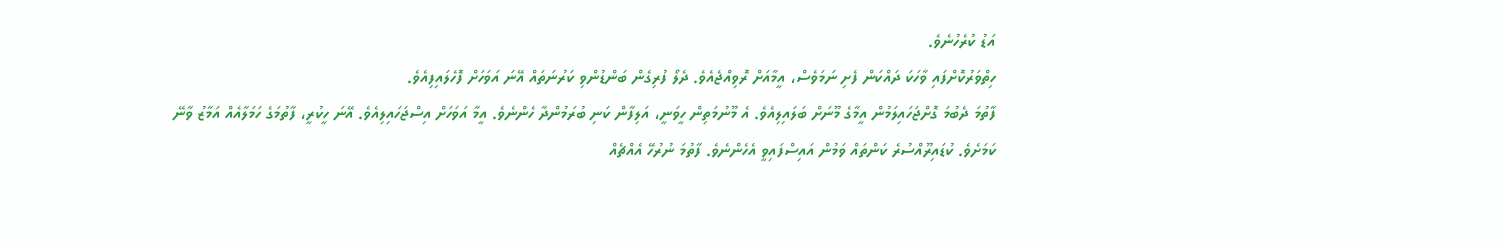އަޑު ކުރެހުނެވެ.
ހިތްވަރުކޮށްފައި ވާހަކަ ދައްކަން ފެށި ނަމަވެސް، އީމާއަށް ރޮވިއްޖެއެވެ. ދެލޯ ފުރިގެން ބަންޑުންވި ކަރުނަތައް އޭނަ އަވަހަށް ފޮހެލައިފިއެވެ.
ފާތުމަ ދެބުމަ ގޮށްޖަހައިލަމުން އީމާގެ މޫނަށް ބަލައިލިއެވެ. އެ މޫނުމަތިން ހީވަނީ، އަލިފާން ކަނި ބުރަމުންދާ ހެންނެވެ. އީމާ އަވަހަށް އިސްޖަހައިލިއެވެ. އޭނަ ހީކުރީ، ފާތުމަގެ ހަމަލާއެއް އަމާޒު ވާނޭ ކަމަށެވެ. ކުޑައިރޫއްސުރެ ކަންތައް ވަމުން އައިސްފައިވީ އެހެންނެވެ. ފާތުމަ ނުރުހޭ އެއްޗެއް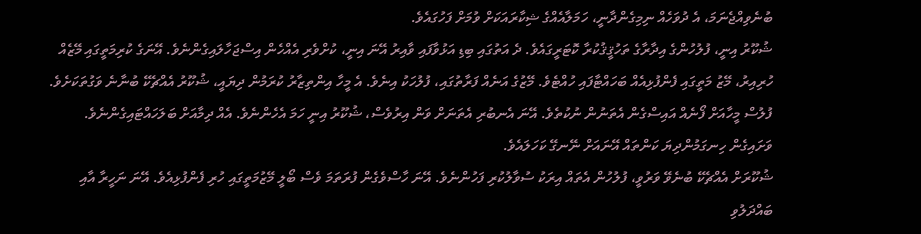ބުނެވިއްޖެނަމަ، އެ ދުވަހެއް ނިމިގެންދާނީ، ހަމަލާއެއްގެ ޝިކާރައަކަށް ވުމަށް ފަހުގައެވެ.
ޝުކޫރު އިނީ، ފުލުހުންގެ އިދާރާގެ ތަހުޤީޤުކުރާ ކޮޓަރީގައެވެ. ދެ އަތުގައި ބިޑި އަޅުވާފައި ވާއިރު އޭނަ އިނީ، ކުށްވެރި އެއްހެން އިސްޖަހާލައިގެންނެވެ. އޭނަގެ ކުރިމަތީގައި މޭޒެއް ހުރިއިރު، މޭޒު މަތީގައި ފެންފުޅިއެއް ބަހައްޓާފައި ހުއްޓެވެ. މޭޒުގެ އަނެއް ފަރާތުގައި، ފުލުހަކު އިނެވެ. އެ މީހާ އިންތިޒާރު ކުރަމުން ދިޔައީ، ޝުކޫރު އެއްޗެކޭ ބުނާނެ ވަގުތަކަށެވެ.
ފުލުސް މީހާއަށް ފޯނެއް އައިސްގެން އެތަނުން ނުކުތެވެ. އޭނަ އެނބުރި އެތަނަށް ވަން އިރުވެސް، ޝުކޫރު އިނީ ހަމަ އެހެންނެވެ. އެއް ދިމާއަށް ބަލަހައްޓައިގެންނެވެ. ވަށައިގެން ހިނގަމުންދިޔަ ކަންތައް އޭނައަށް ނޭނގޭ ކަހަލައެވެ.
ޝުކޫރަށް އެއްޗެކޭ ބުނެވޭ ވަރުވީ، ފުލުހުން އެތައް އިރަކު ސުވާލުކުރި ފަހުންނެވެ. އޭނަ ހާސްވެގެން ފުރަތަމަ ވެސް ބޯލީ މޭޒުމަތީގައި ހުރި ފެންފުޅިއެވެ. އޭނަ ނަހީރާ އާއި ބައްދަލުވި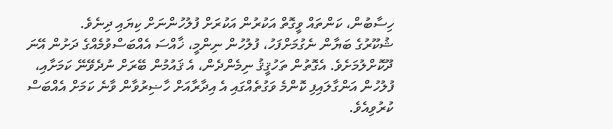ހިސާބުން، ކަންތައް ވީގޮތް އަކުރުން އަކުރަށް ފުލުހުންނަށް ކިޔައި ދިނެވެ.
ޝުކޫރުގެ ބަޔާން ނެގުމަށްފަހު، ފުލުހުން ނިންމީ، ޚާއްސަ އެއްބަސްވުމެއްގެ ދަށުން އޭނަ ދޫކޮށްލުމަށެވެ. އެގޮތުން ތަހުޤީޤު ނިމެންދެން، އެ ޤައުމުން ބޭރަށް ނުދެވޭނޭ ކަމަށާއި، ފުލުހުން އަންގާލައިފި ކޮންމެ ވަގުތެއްގައި އެ އިދާރާއަށް ހާޟިރުވާން ވާނެ ކަމަށް އެއްބަސް ކުރުވިއެވެ.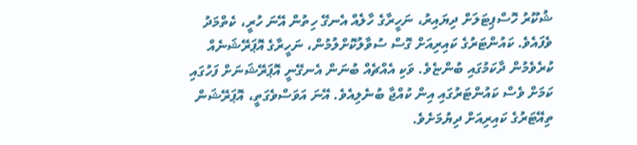ޝުކޫރު ހޮސްޕިޓަލަށް ދިޔައިރު، ނަހީރާގެ ހާލެއް އެނގޭ ހިތުން އޭނަ ހުރީ، ކެތްމަދު ވެފައެވެ. ކައުންޓަރުގެ ކައިރިއަށް ގޮސް ސުވާލުކޮށްލުމުން، ނަހީރާގެ އޮޕަރޭޝަނެއް ކުރެވެމުން ދާކަމުގައި ބުންޏެވެ. ވަކި އެއްޗެއް ބުނަން އެނގޭނީ އޮޕަރޭޝަނަށް ފަހުގައި ކަމަށް ވެސް ކައުންޓަރުގައި އިން ކުއްޖާ ބުނެލިއެވެ. އޭނަ އަވަސްވެގަތީ، އޮޕަރޭޝަން ތިއޭޓަރުގެ ކައިރިއަށް ދިޔުމަށެވެ.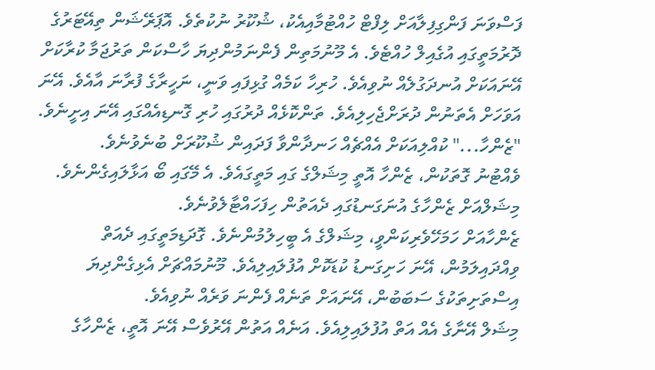ފަސްވަނަ ފަންގިފިލާއަށް ލިފްޓް ހުއްޓުމާއިއެކު، ޝުކޫރު ނުކުތެވެ. އޮޕަރޭޝަން ތިއޭޓަރުގެ ދޮރުމަތީގައި އުގެއިލް ހުއްޓެވެ. އެ މޫނުމަތިން ފެންނަމުންދިޔަ ހާސްކަން ތަރުޖަމާ ކުރާކަށް އޭނައަކަށް އުނދަގުލެއް ނުވިއެވެ. ހުރިހާ ކަމެއް ގުޅިފައި ވަނީ، ނަހީރާގެ ފުރާނަ އާއެވެ. އޭނަ އަވަހަށް އެތަނުން ދުރަށްޖެހިލިއެވެ. ތަންކޮޅެއް ދުރުގައި ހުރި ގޮނޑިއެއްގައި އޭނަ އިށީނެވެ.
"ޒެންހާ..." ކުއްލިއަކަށް އެއްޗެއް ހަނދާންވާ ފަދައިން ޝުކޫރަށް ބުނެވުނެވެ.
ވެއްޓުނު ގޮތަކުން، ޒެންހާ އޮތީ މިޝަލްގެ ގައި މަތީގައެވެ. އެ މޭގައި ބޯ އަޅާލައިގެންނެވެ. މިޝަލްއަށް ޒެންހާގެ އުނަގަނޑުގައި ދެއަތުން ހިފަހައްޓާލެވުނެވެ.
ޒެންހާއަށް ހަމަހޭވެރިކަންވީ، މިޝަލްގެ އެ ބީހިލުމުންނެވެ. ގޮދަޑިމަތީގައި ދެއަތް ވިއްދައިލަމުން، އޭނަ ހަށިގަނޑު ކުޑަކޮށް އުފުލައިލިއެވެ. މޫނުމައްޗަށް އެޅިގެންދިޔަ އިސްތަށިތަކުގެ ސަބަބުން، އޭނައަށް ތަނެއް ފެންނަ ވަރެއް ނުވިއެވެ.
މިޝަލް އޭނާގެ އެއް އަތް އުފުލައިލިއެވެ. އަނެއް އަތުން އޭރުވެސް އޭނަ އޮތީ، ޒެންހާގެ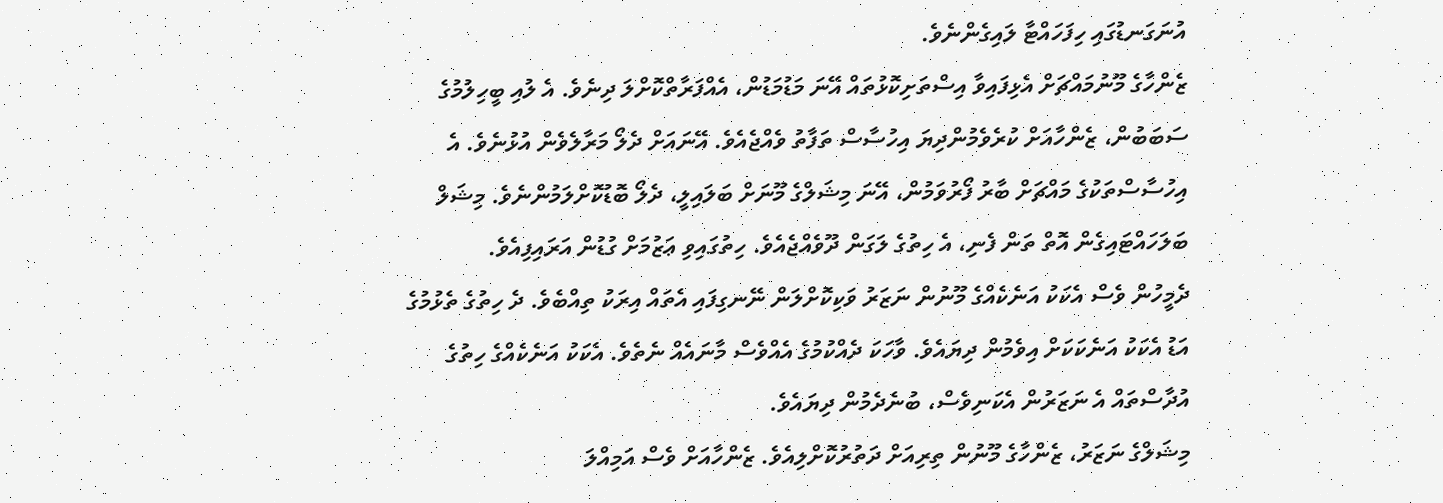އުނަގަނޑުގައި ހިފަހައްޓާ ލައިގެންނެވެ.
ޒެންހާގެ މޫނުމައްޗަށް އެޅިފައިވާ އިސްތަށިކޮޅުތައް އޭނަ މަޑުމަޑުން، އެއްފަރާތްކޮށްލަ ދިނެވެ. އެ ލުއި ބީހިލުމުގެ ސަބަބުން، ޒެންހާއަށް ކުރެވެމުންދިޔަ އިހުސާސް ތަފާތު ވެއްޖެއެވެ. އޭނައަށް ދެލޯ މަރާލެވެން އުޅުނެވެ. އެ އިހުސާސްތަކުގެ މައްޗަށް ބާރު ފޯރުވަމުން، އޭނަ މިޝަލްގެ މޫނަށް ބަލައިލީ، ދެލޯ ބޮޑުކޮށްލަމުންނެވެ. މިޝަލް ބަލަހައްޓައިގެން އޮތް ތަން ފެނި، އެ ހިތުގެ ލަގަން ދޫވެއްޖެއެވެ. ހިތުގައިވި ޢަޒުމަށް ގުޑުން އަރައިފިއެވެ.
ދެމީހުން ވެސް އެކަކު އަނެކެއްގެ މޫނުން ނަޒަރު ވަކިކޮށްލަން ނޭނގިފައި އެތައް އިރަކު ތިއްބެވެ. ދެ ހިތުގެ ތެޅުމުގެ އަޑު އެކަކު އަނެކަކަށް އިވެމުން ދިޔައެވެ. ވާހަކަ ދެއްކުމުގެ އެއްވެސް މާނައެއް ނެތެވެ. އެކަކު އަނެކެއްގެ ހިތުގެ އުދާސްތައް އެ ނަޒަރުން އެކަނިވެސް، ބުނެދެމުން ދިޔައެވެ.
މިޝަލްގެ ނަޒަރު، ޒެންހާގެ މޫނުން ތިރިއަށް ދަތުރުކޮށްލިއެވެ. ޒެންހާއަށް ވެސް އަމިއްލަ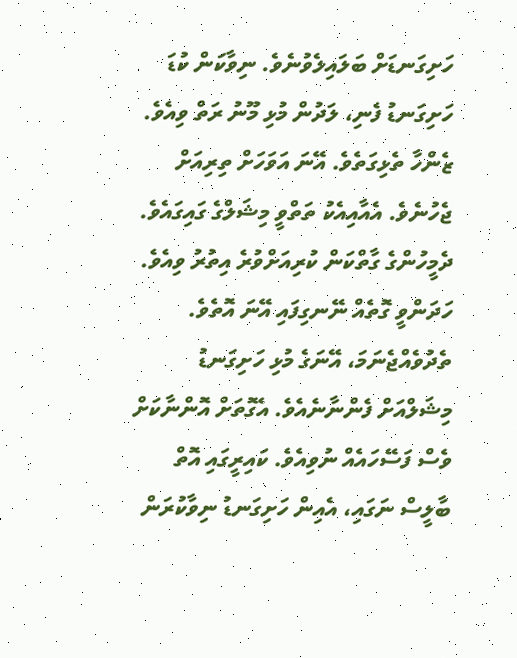ހަށިގަނޑަށް ބަލައިލެވުނެވެ. ނިވާކަން ކުޑަ ހަށިގަނޑު ފެނި، ލަދުން މުޅި މޫނު ރަތް ވިއެވެ.
ޒެންހާ ތެޅިގަތެވެ. އޭނަ އަވަހަށް ތިރިއަށް ޖެހުނެވެ. އެއާއިއެކު ތަތްވީ މިޝަލްގެ ގައިގައެވެ. ދެމީހުންގެ ގާތްކަން ކުރިއަށްވުރެ އިތުރު ވިއެވެ. ހަދަންވީ ގޮތެއް ނޭނގިފައި އޭނަ އޮތެވެ. ތެދުވެއްޖެނަމަ، އޭނަގެ މުޅި ހަށިގަނޑު މިޝަލްއަށް ފެންނާނެއެވެ. އެގޮތަށް އޮންނާކަށް ވެސް ފަސޭހައެއް ނުވިއެވެ. ކައިރީގައި އޮތް ބާލީސް ނަގައި، އެއިން ހަށިގަނޑު ނިވާކުރަން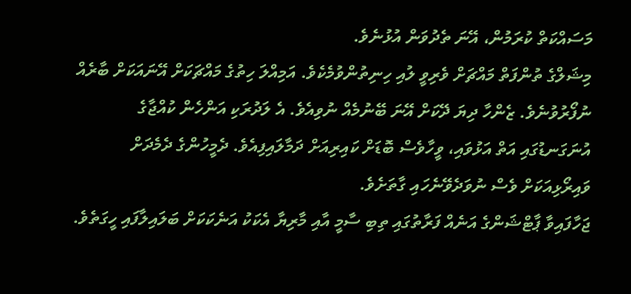މަސައްކަތް ކުރަމުން، އޭނަ ތެދުވަން އުޅުނެވެ.
މިޝަލްގެ ތުންފަތް މައްޗަށް ވެރިވީ ލުއި ހިނިތުންވުމެކެވެ. އަމިއްލަ ހިތުގެ މައްޗަކަށް އޭނައަކަށް ބާރެއް ނުފޯރުވުނެވެ. ޒެންހާ ދިޔަ ދޭކަށް އޭނަ ބޭނުމެއް ނުވިއެވެ. އެ ލަދުރަކި އަންހެން ކުއްޖާގެ އުނަގަނޑުގައި އަތް އަޅުވައި، ވީހާވެސް ބޮޑަށް ކައިރިއަށް ދަމާލައިފިއެވެ. ދެމީހުންގެ ދެމެދަށް ވައިރޯޅިއަކަށް ވެސް ނުވަދެވޭނެހައި ގާތަށެވެ.
ޖަހާފައިވާ ޕާޓްޝަންގެ އަނެއް ފަރާތުގައި ތިބި ސާމީ އާއި މާރިޔާ އެކަކު އަނެކަކަށް ބަލައިލާފައި ހީގަތެވެ.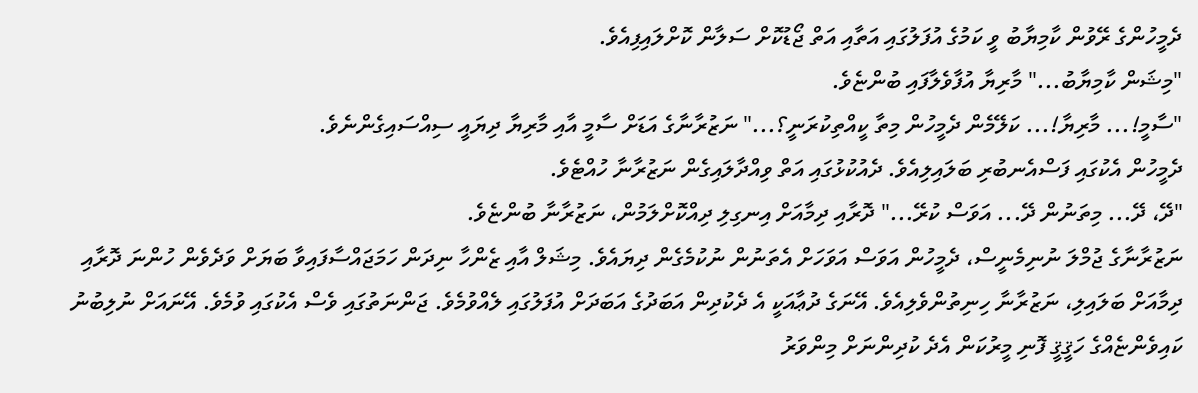ދެމީހުންގެ ރޭވުން ކާމިޔާބު ވީ ކަމުގެ އުފަލުގައި އަތާއި އަތް ޖޯޑުކޮށް ސަލާން ކޮށްލައިފިއެވެ.
"މިޝަން ކާމިޔާބު..." މާރިޔާ އުފާވެލާފައި ބުންޏެވެ.
"ސާމީ!... މާރިޔާ!... ކަލޭމެން ދެމީހުން މިތާ ކީއްތިކުރަނީ؟..." ނަޒުރާނާގެ އަޑަށް ސާމީ އާއި މާރިޔާ ދިޔައީ ސިއްސައިގެންނެވެ.
ދެމީހުން އެކުގައި ފަސްއެނބުރި ބަލައިލިއެވެ. ދެއުކުޅުގައި އަތް ވިއްދާލައިގެން ނަޒުރާނާ ހުއްޓެވެ.
"ދޭ، ދޭ... މިތަނުން ދޭ... އަވަސް ކުރޭ..." ދޮރާއި ދިމާއަށް އިނގިލި ދިއްކޮށްލަމުން، ނަޒުރާނާ ބުންޏެވެ.
ނަޒުރާނާގެ ޖުމްލަ ނުނިމެނީސް، ދެމީހުން އަވަސް އަވަހަށް އެތަނުން ނުކުމެގެން ދިޔައެވެ. މިޝަލް އާއި ޒެންހާ ނިދަން ހަމަޖައްސާފައިވާ ބަޔަށް ވަދެވެން ހުންނަ ދޮރާއި ދިމާއަށް ބަލައިލި، ނަޒުރާނާ ހިނިތުންވެލިއެވެ. އޭނަގެ ދުޢާއަކީ އެ ދެކުދިން އަބަދުގެ އަބަދަށް އުފަލުގައި ލެއްވުމެވެ. ޖަންނަތުގައި ވެސް އެކުގައި ވުމެވެ. އޭނައަށް ނުލިބުނު ކައިވެންޏެއްގެ ހަޤީޤީ ފޮނި މީރުކަން އެދެ ކުދިންނަށް މިންވަރު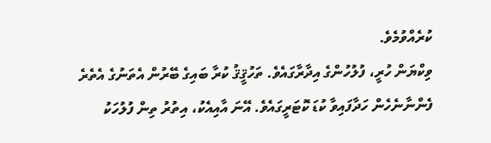ކުރެއްވުމެވެ.
ވިކްޔަން ހުރީ، ފުލުހުންގެ އިދާރާގައެވެ. ތަހުޤީޤު ކުރާ ބައިގެ ބޭރުން އެތަނުގެ އެތެރެ ފެންނާނެހެން ހަދާފައިވާ ކުޑަ ކޮޓަރީގައެވެ. އޭނަ އާއިއެކު، އިތުރު ތިން ފުލުހަކު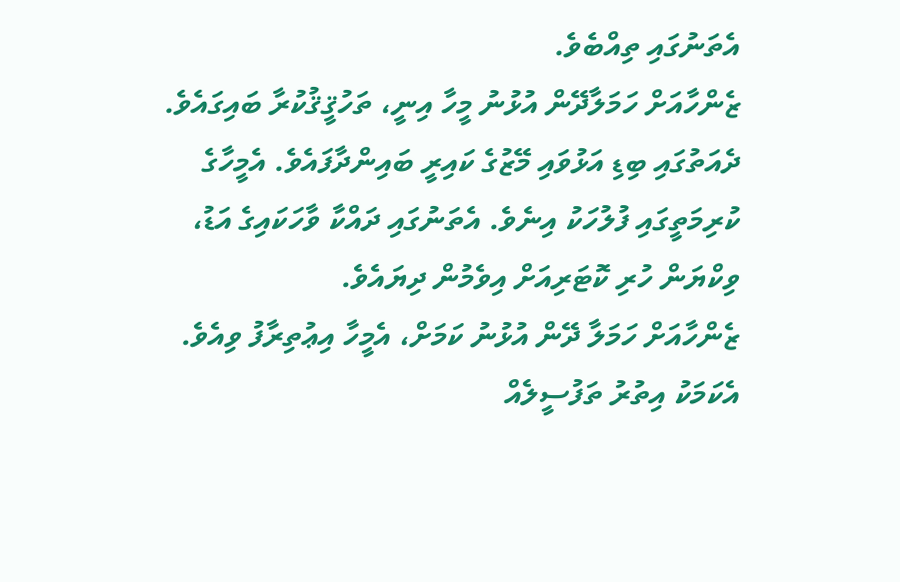އެތަނުގައި ތިއްބެވެ.
ޒެންހާއަށް ހަމަލާދޭން އުޅުނު މީހާ އިނީ، ތަހުޤީޤުކުރާ ބައިގައެވެ. ދެއަތުގައި ބިޑި އަޅުވައި މޭޒުގެ ކައިރީ ބައިންދާފައެވެ. އެމީހާގެ ކުރިމަތީގައި ފުލުހަކު އިނެވެ. އެތަނުގައި ދައްކާ ވާހަކައިގެ އަޑު، ވިކްޔަން ހުރި ކޮޓަރިއަށް އިވެމުން ދިޔައެވެ.
ޒެންހާއަށް ހަމަލާ ދޭން އުޅުނު ކަމަށް، އެމީހާ އިޢުތިރާފު ވިއެވެ. އެކަމަކު އިތުރު ތަފުސީލެއް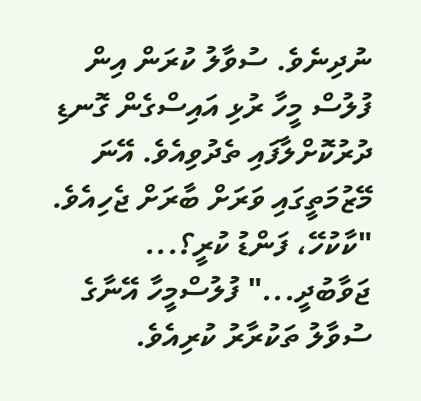ނުދިނެވެ. ސުވާލު ކުރަން އިން ފުލުސް މީހާ ރުޅި އައިސްގެން ގޮނޑި ދުރުކޮށްލާފައި ތެދުވިއެވެ. އޭނަ މޭޒުމަތީގައި ވަރަށް ބާރަށް ޖެހިއެވެ.
"ކާކުހޭ، ފަންޑު ކުރީ؟... ޖަވާބުދީ..." ފުލުސްމީހާ އޭނާގެ ސުވާލު ތަކުރާރު ކުރިއެވެ.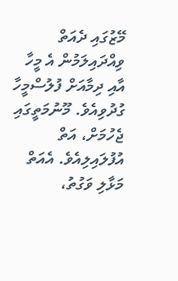މޭޒުގައި ދެއަތް ވިއްދައިލަމުން އެ މީހާ އާއި ދިމާއަށް ފުލުސްމީހާ ގުދުވިއެވެ. މޫނުމަތީގައި ޖެހުމަށް، އަތް އުފުލައިލިއެވެ. އެއަތް މަޅާލި ވަގުތު،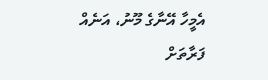އެމީހާ އޭނާގެ މޫނު، އަނެއް ފަރާތަށް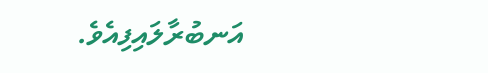އަނބުރާލައިފިއެވެ.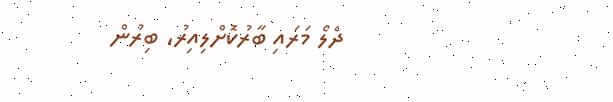ދެލޯ މަރައި ބާރުކޮށްލިއިރު، ބިރުން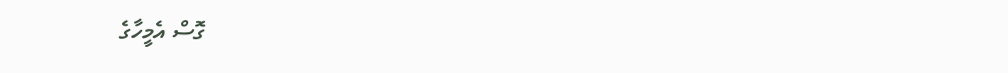ގޮސް އެމީހާގެ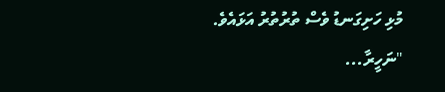މުޅި ހަށިގަނޑު ވެސް ތުރުތުރު އަޅައެވެ.
"ނަހީރާ...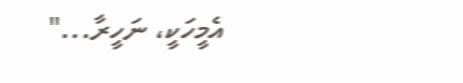އެމީހަކީ، ނަހީރާ..."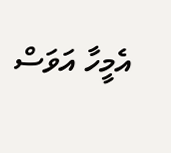އެމީހާ އަވަސް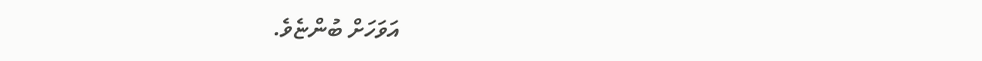އަވަހަށް ބުންޏެވެ.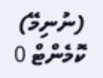(ނުނިމޭ)
ކޮމެންޓް 0